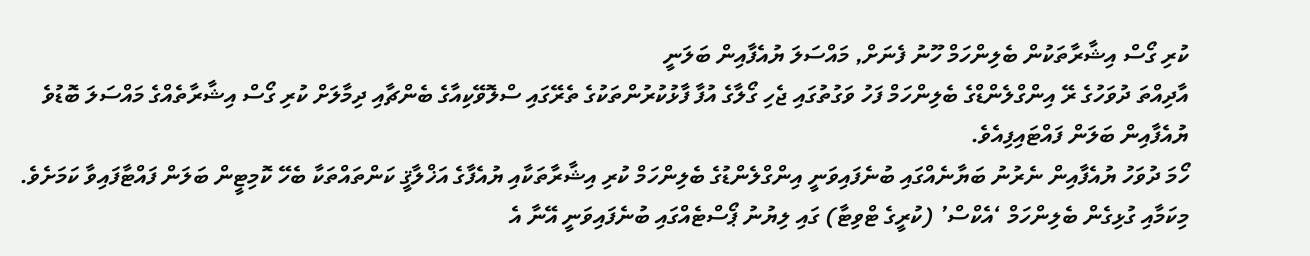ކުރި ގޯސް އިޝާރާތަކުން ބެލިންހަމް ހޫނު ފެނަށް, މައްސަލަ ޔުއެފާއިން ބަލަނީ
އާދިއްތަ ދުވަހުގެ ރޭ އިންގްލެންޑްގެ ބެލިންހަމް ފަހު ވަގުތުގައި ޖެހި ގޯލާގެ އުފާ ފާޅުކުރުންތަކުގެ ތެރޭގައި ސްލޮވޭކިއާގެ ބެންޗާއި ދިމާލަށް ކުރި ގޯސް އިޝާރާތެއްގެ މައްސަލަ ބޮޑުވެ ޔުއެފާއިން ބަލަން ފައްޓައިފިއެވެ.
ހޯމަ ދުވަހު ޔުއެފާއިން ނެރުނު ބަޔާނެއްގައި ބުނެފައިވަނީ އިންގްލެންޑުގެ ބެލިންހަމް ކުރި އިޝާރާތަކާއި ޔުއެފާގެ އަޚްލާޤީ ކަންތައްތަކާ ބެހޭ ކޮމިޓީން ބަލަން ފައްޓާފައިވާ ކަމަށެވެ. މިކަމާއި ގުޅިގެން ބެލިންހަމް ‘އެކްސް’ (ކުރީގެ ޓްވިޓާ) ގައި ލިޔުނު ޕޯސްޓެއްގައި ބުނެފައިވަނީ އޭނާ އެ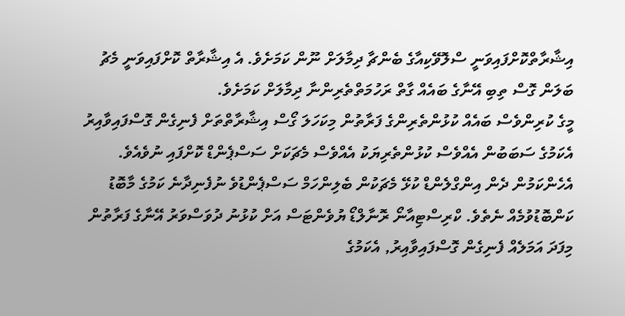އިޝާރާތްކޮށްފައިވަނީ ސްލޮވޭކިއާގެ ބެންޗާ ދިމާލަށް ނޫން ކަމަށެވެ. އެ އިޝާރާތް ކޮށްފައިވަނީ މެޗު ބަލަން ގޮސް ތިބި އޭނާގެ ބައެއް ގާތް ރަހުމަތްތެރިންނާ ދިމާލަށް ކަމަށެވެ.
މީގެ ކުރިންވެސް ބައެއް ކުޅުންތެރިންގެ ފަރާތުން މިކަހަލަ ގޯސް އިޝާރާތްތަށް ފެނިގެން ގޮސްފައިވާއިރު އެކަމުގެ ސަބަބުން އެއްވެސް ކުޅުންތެރިޔަކު އެއްވެސް މެޗަކަށް ސަސްޕެންޑް ކޮށްފައި ނުވެއެވެ. އެހެންކަމުން ދެން އިންގްލެންޑް ކުޅޭ މެޗަކުން ބެލިންހަމް ސަސްޕެންޑުވެ ނުފެނިދާނެ ކަމުގެ މާބޮޑު ކަންބޮޑުވުމެއް ނެތެވެ. ކްރިސްޓިއާނޯ ރޮނާލްޑޯ ޔުވެންޓަސް އަށް ކުޅުނު ދުވަސްވަރު އޭނާގެ ފަރާތުން މިފަދަ އަމަލެއް ފެނިގެން ގޮސްފައިވާއިރު, އެކަމުގެ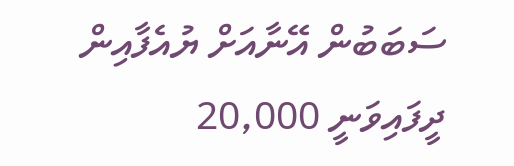ސަބަބުން އޭނާއަށް ޔުއެފާއިން ދީފައިވަނީ 20,000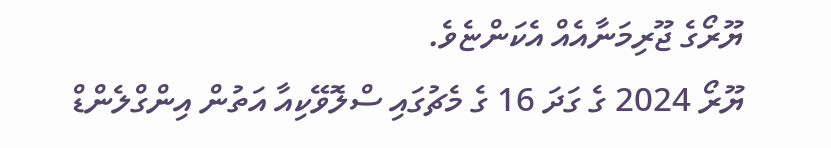ޔޫރޯގެ ޖޫރިމަނާއެއް އެކަންޏެވެ.
ޔޫރޯ 2024 ގެ ގަދަ 16 ގެ މެޗުގައި ސްލޮވޭކިއާ އަތުން އިންގްލެންޑް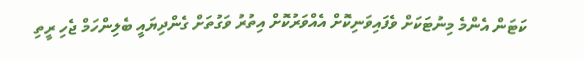ކަޓަން އެންމެ މިނުޓަކަށް ވެފައިވަނިކޮށް އެއްވަރުކޮށް އިތުރު ވަގުތަށް ގެންދިޔައީ ބެލިންހަމް ޖެހި ރީތި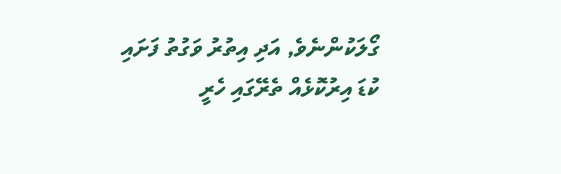ގޯލަކުންނެވެ, އަދި އިތުރު ވަގުތު ފަށައި ކުޑަ އިރުކޮޅެއް ތެރޭގައި ހެރީ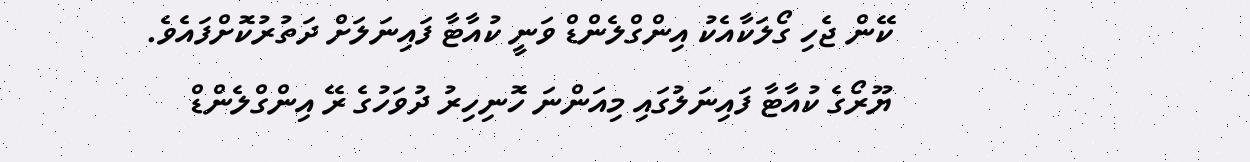ކޭން ޖެހި ގޯލަކާއެކު އިންގްލެންޑް ވަނީ ކުއާޓާ ފައިނަލަށް ދަތުރުކޮށްފައެވެ.
ޔޫރޯގެ ކުއާޓާ ފައިނަލުގައި މިއަންނަ ހޮނިހިރު ދުވަހުގެ ރޭ އިންގްލެންޑް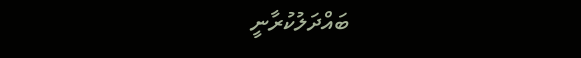ބައްދަލުކުރާނީ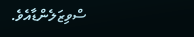ސްވިޒަލެންޑާއެވެ.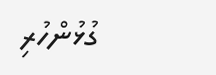ގުޅުންހުރި